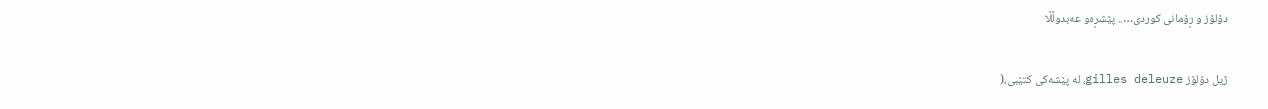دۆلۆز و ڕۆمانی کوردی….. پێشڕه‌و عه‌بدوڵڵا

ژیل دۆلۆز gilles deleuze، لە پێشەکی کتێبی،(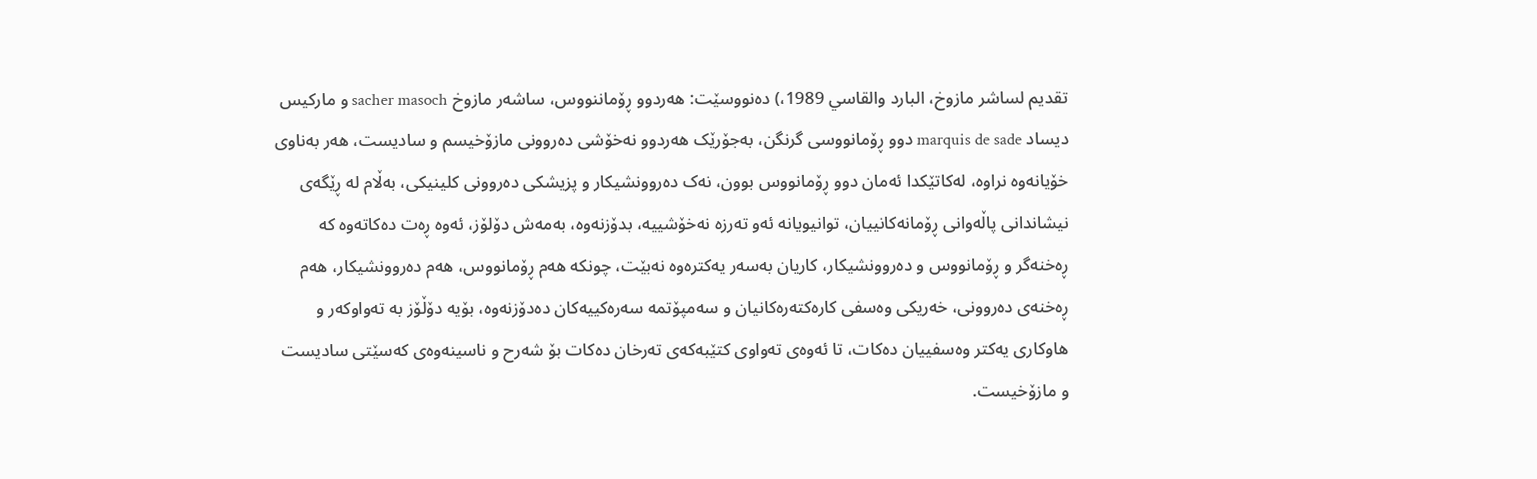تقدیم لساشر مازوخ، البارد والقاسي 1989،) دەنووسێت: هەردوو ڕۆماننووس، ساشەر مازوخ sacher masoch و مارکیس دیساد marquis de sade دوو ڕۆمانووسی گرنگن، بەجۆرێک هەردوو نەخۆشی دەروونی مازۆخیسم و سادیست، هەر بەناوی خۆیانەوە نراوە، لەکاتێکدا ئەمان دوو ڕۆمانووس بوون، نەک دەروونشیکار و پزیشکی دەروونی کلینیکی، بەڵام لە ڕێگەی نیشاندانی پاڵەوانی ڕۆمانەکانییان، توانیویانە ئەو تەرزە نەخۆشییه، بدۆزنەوە، بەمەش دۆلۆز، ئەوە ڕەت دەکاتەوە کە ڕەخنەگر و ڕۆمانووس و دەروونشیکار، کاریان بەسەر یەکترەوە نەبێت، چونکە هەم ڕۆمانووس، هەم دەروونشیکار، هەم ڕەخنەی دەروونی، خەریکی وەسفی کارەکتەرەکانیان و سەمپۆتمە سەرەکییەکان دەدۆزنەوە، بۆیە دۆڵۆز بە تەواوکەر و هاوکاری یەکتر وەسفییان دەکات، تا ئەوەی تەواوی کتێبەکەی تەرخان دەکات بۆ شەرح و ناسینەوەی کەسێتی سادیست و مازۆخیست.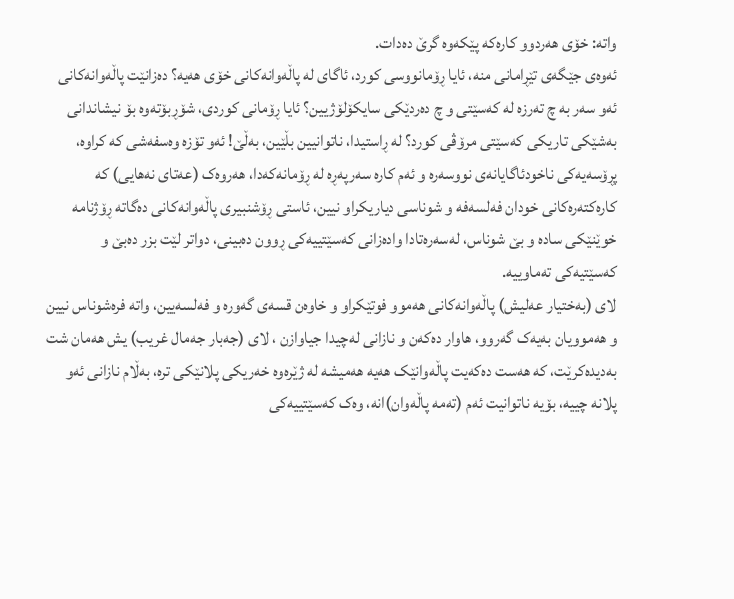واتە: خۆی هەردوو کارەکە پێکەوە گرێ دەدات.
ئەوەی جێگەی تێڕامانی منە، ئایا ڕۆمانووسی کورد، ئاگای لە پاڵەوانەکانی خۆی هەیە؟ دەزانێت پاڵەوانەکانی ئەو سەر بە چ تەرزە لە کەسێتی و چ دەردێکی سایکۆلۆژیین؟ ئایا ڕۆمانی کوردی، شۆڕبۆتەوە بۆ نیشاندانی بەشێکی تاریکی کەسێتی مرۆڤی کورد؟ لە ڕاستیدا، ناتوانیین بڵێین، بەڵێ! ئەو تۆزە وەسفەشی کە کراوە، پڕۆسەیەکی ناخودئاگایانەی نووسەرە و ئەم کارە سەرپەڕە لە ڕۆمانەکەدا، هەروەک (عەتای نەهایی) کە کارەکتەرەکانی خودان فەلسەفه‌ و شوناسی دیاریکراو نیین، ئاستی ڕۆشنبیری پاڵەوانەکانی دەگاتە ڕۆژنامە خوێنێکی سادە و بێ شوناس، لەسەرەتادا وادەزانی کەسێتییەکی ڕوون دەبینی، دواتر لێت بزر دەبێ و کەسێتیەکی تەماوییە.
لای (بەختیار عەلیش) پاڵەوانەکانی هەموو فوتێکراو و خاوەن قسەی گەورە و فەلسەیین، واتە فرەشوناس نیین و هەموویان بەیەک گەروو، هاوار دەکەن و نازانی لەچیدا جیاوازن ، لای (جەبار جەمال غریب) یش هەمان شت بەدیدەکرێت، کە هەست دەکەیت پاڵەوانێک هەیە هەمیشە لە ژێرەوە خەریکی پلانێکی ترە، بەڵام نازانی ئەو پلانە چییە، بۆیە ناتوانیت ئەم (تەمە پاڵەوان)انە، وەک کەسێتییەکی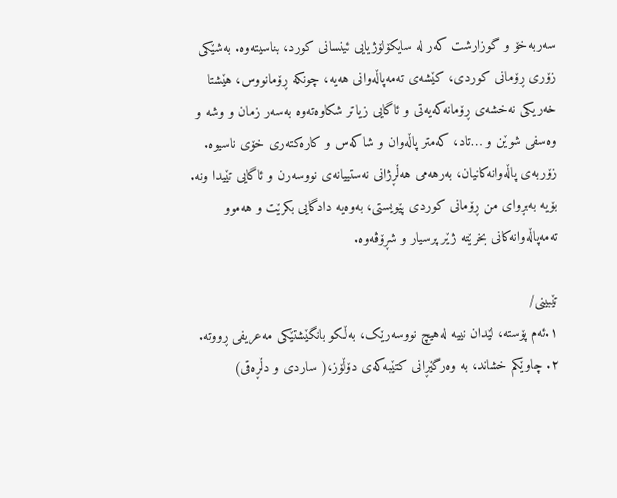سەربەخۆ و گوزارشت کەر لە سایکۆلۆژیایی ئینسانی کورد، بناسیتەوە. بەشێکی زۆری ڕۆمانی کوردی، کێشەی تەمەپاڵەوانی هەیە، چونکە ڕۆمانووس، هێشتا خەریکی نەخشەی ڕۆمانەکەیەتی و ئاگایی زیاتر شکاوەتەوە بەسەر زمان و وشە و وەسفی شوێن و …تاد، کەمتر پاڵەوان و شاکەس و کارەکتەری خۆی ناسیوە. زۆربەی پاڵەوانەکانیان، بەرهەمی هەڵڕژانی نەستییانەی نووسەرن و ئاگایی تێیدا ونە.
بۆیە بەبڕوای من ڕۆمانی کوردی پێویستی، بەوەیە دادگایی بکرێت و هەموو تەمەپاڵەوانەکانی بخرێتە ژێر پرسیار و شڕۆڤەوە.

تێبینی/
١.ئەم پۆستە، لێدان نییە لەهیچ نووسەرێک، بەڵکو بانگێشتێکی مەعریفی ڕووتە.
۲. چاوێکم خشاند، بە وەرگێڕانی کتێبەکەی دۆڵۆز،( ساردی و دڵڕەقی)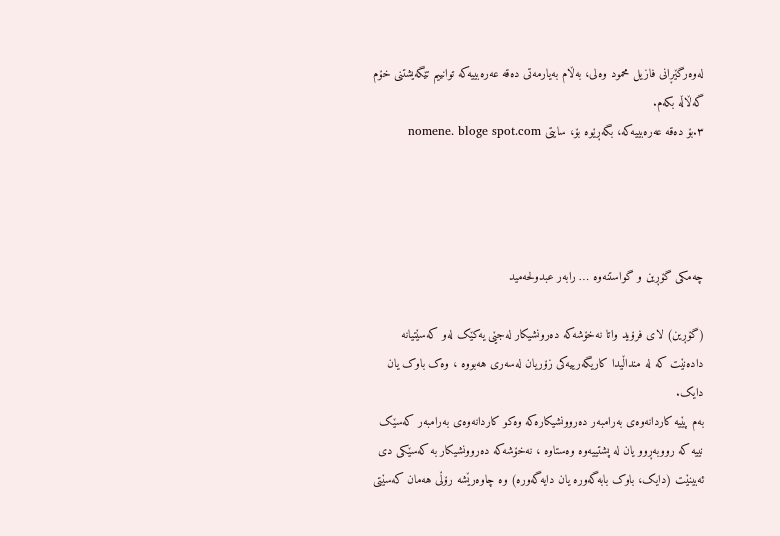لەوەرگێڕانی فازیل محمود وەلی، بەڵام بەیارمەتی دەقە عەرەبییەکە توانییم تێگەیشتنی خۆم گەڵاڵە بکەم.
۳.بۆ دەقە عەرەبییەکە، بگەڕێوە بۆ، سایتی nomene. bloge spot.com




چەمکی گۆڕین و گواستنەوە … رابەر عبدولحەمید

(گۆڕین) لای فرۆید واتا نەخۆشەکە دەرونشیکار لەجێی یەکێک لەو کەسێتیانە دادەنێت کە لە منداڵیدا کاریگەرییەکی زۆریان لەسەری هەبووە ، وەک باوک یان دایک.
بەم پێیە کاردانەوەی بەرامبەر دەروونشیکارەکە وەکو کاردانەوەی بەرامبەر کەسێک نییە کە رووبەڕوو یان لە پشتییەوە وەستاوە ، نەخۆشەکە دەروونشیکار بە کەسێکی دی ئەبینێت (دایک، باوک بابەگەورە یان دایەگەورە) وە چاوەرێشە رۆڵی هەمان کەسێتی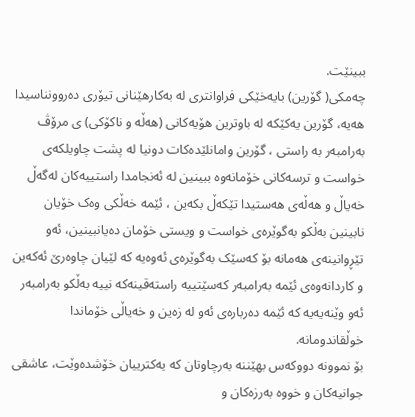ببینێت.
چەمکی( گۆرین) بایەخێکی فراوانتری لە بەکارهێنانی تیۆری دەروونناسیدا هەیە، گۆرین یەکێکە لە باوترین هۆیەکانی (هەڵە و ناکۆکی) ی مرۆڤ بەرامبەر بە راستی ، گۆرین وامانلێدەکات دونیا لە پشت چاویلکەی خواست و ترسەکانی خۆمانەوە ببینین لە ئەنجامدا راستییەکان لەگەڵ خەیاڵ و هەڵەی هەستیدا تێکەڵ بکەین ، ئێمە خەڵکی وەک خۆیان نابینین بەڵکو بەگوێرەی خواست و ویستی خۆمان دەیانبینین، ئەو تێڕوانینەی هەمانە بۆ کەسێک بەگوێرەی ئەوەیە کە لێیان چاوەرێ ئەکەین و کاردانەوەی ئێمە بەرامبەر کەسێتییە راستەقینەکە نییە بەڵکو بەرامبەر ئەو وێنەیەیە کە ئێمە دەربارەی ئەو لە زەین و خەیاڵی خۆماندا خوڵقاندومانە.
بۆ نموونە دووکەس بهێننە بەرچاوتان کە یەکترییان خۆشدەوێت، عاشقی جوانیەکان و خووە بەرزەکان و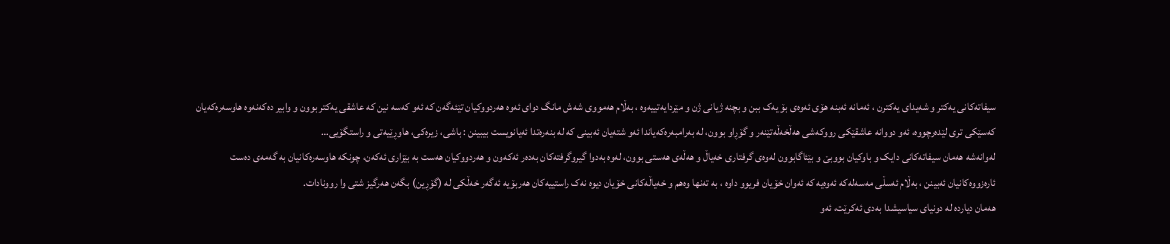سیفاتەکانی یەکتر و شەیدای یەکترن ، ئەمانە ئەبنە هۆی ئەوەی بۆ یەک ببن و بچنە ژیانی ژن و مێردایەتییەوە ، بەڵام هەمووی شەش مانگ دوای ئەوە هەردووکیان تێئەگەن کە ئەو کەسە نین کە عاشقی یەکتر بوون و وابیر دەکەنەوە هاوسەرەکەیان کەسێکی تری لێدەرچووە، ئەو دووانە عاشقێکی رووکەشی هەڵخەڵەتێنەر و گۆڕاو بوون، لە بەرامبەرەکەیاندا ئەو شتەیان ئەبینی کە لە بنەرەتدا ئەیانویست بیبینن : باشی، زیرەکی، هاوڕێیەتی و راستگۆیی…
لەوانەشە هەمان سیفاتەکانی دایک و باوکیان بووبێ و بێئاگابوون لەوەی گرفتاری خەیاڵ و هەڵەی هەستی بوون، لەوە بەدوا گیروگرفتەکان بەدەر ئەکەون و هەردووکیان هەست بە بێزاری ئەکەن، چونکە هاوسەرەکانیان بە گەمەی دەست ئارەزووەکانیان ئەبینن ، بەڵام ئەسڵی مەسەلەکە ئەوەیە کە ئەوان خۆیان فریوو داوە ، بە تەنها وەهم و خەیاڵەکانی خۆیان دیوە نەک راستییەکان هەربۆیە ئەگەر خەڵکی لە (گۆڕین) بگەن هەرگیز شتی وا روونادات.
هەمان دیاردە لە دونیای سیاسیشدا بەدی ئەکرێت، ئەو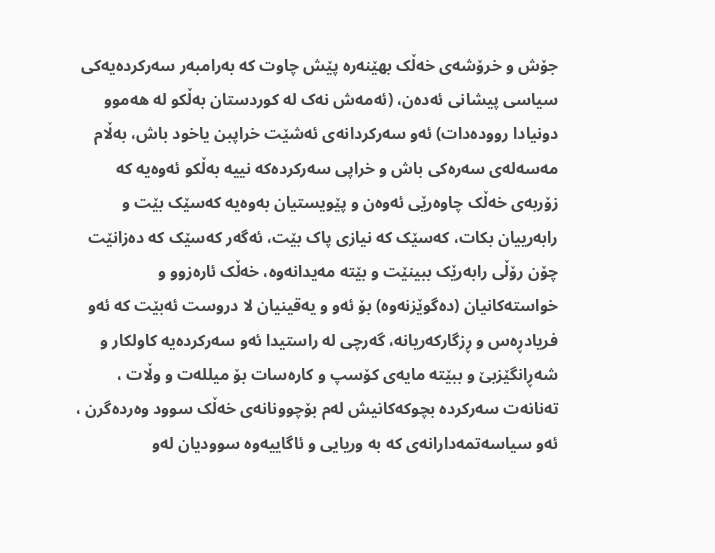جۆش و خرۆشەی خەڵک بهێنەرە پێش چاوت کە بەرامبەر سەرکردەیەکی سیاسی پیشانی ئەدەن، (ئەمەش نەک لە کوردستان بەڵکو لە هەموو دونیادا روودەدات) ئەو سەرکردانەی ئەشێت خراپبن یاخود باش، بەڵام مەسەلەی سەرەکی باش و خراپی سەرکردەکە نییە بەڵکو ئەوەیە کە زۆربەی خەڵک چاوەرێی ئەوەن و پێویستیان بەوەیە کەسێک بێت و رابەرییان بکات، کەسێک کە نیازی پاک بێت، ئەگەر کەسێک کە دەزانێت چۆن رۆڵی رابەرێک ببینێت و بێتە مەیدانەوە، خەڵک ئارەزوو و خواستەکانیان (دەگوێزنەوە) بۆ ئەو و یەقینیان لا دروست ئەبێت کە ئەو فریادڕەس و ڕزگارکەریانە، گەرچی لە راستیدا ئەو سەرکردەیە کاولکار و شەڕانگێزبێ و ببێتە مایەی کۆسپ و کارەسات بۆ میللەت و وڵات ، تەنانەت سەرکردە بچوکەکانیش لەم بۆچوونانەی خەڵک سوود وەردەگرن ، ئەو سیاسەتمەدارانەی کە بە وریایی و ئاگاییەوە سوودیان لەو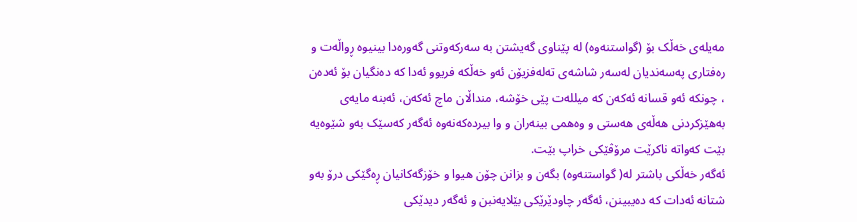مەیلەی خەڵک بۆ (گواستنەوە) لە پێناوی گەیشتن بە سەرکەوتنی گەورەدا بینیوە ڕواڵەت و رەفتاری پەسەندیان لەسەر شاشەی تەلەفزیۆن ئەو خەڵکە فریوو ئەدا کە دەنگیان بۆ ئەدەن ، چونکە ئەو قسانە ئەکەن کە میللەت پێی خۆشە، منداڵان ماچ ئەکەن، ئەبنە مایەی بەهێزکردنی هەڵەی هەستی و وەهمی بینەران و وا بیردەکەنەوە ئەگەر کەسێک بەو شێوەیە بێت کەواتە ناکرێت مرۆڤێکی خراپ بێت.
ئەگەر خەڵکی باشتر لە( گواستنەوە) بگەن و بزانن چۆن هیوا و خۆزگەکانیان ڕەگێکی درۆ بەو شتانە ئەدات کە دەیبینن، ئەگەر چاودێرێکی بێلایەنبن و ئەگەر دیدێکی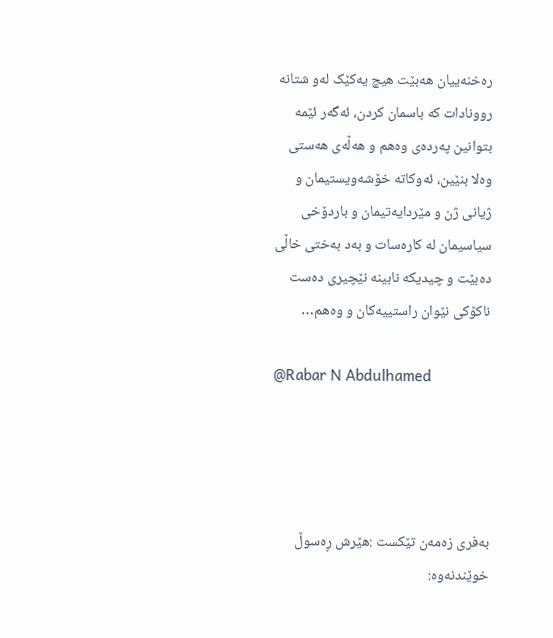رەخنەییان هەبێت هیچ یەکێک لەو شتانە روونادات کە باسمان کردن، ئەگەر ئێمە بتوانین پەردەی وەهم و هەڵەی هەستی وەلا بنێین، ئەوکاتە خۆشەویستیمان و ژیانی ژن و مێردایەتیمان و باردۆخی سیاسیمان لە کارەسات و بەد بەختی خاڵی دەبێت و چیدیکە نابینە نێچیری دەست ناکۆکی نێوان راستییەکان و وەهم…

@Rabar N Abdulhamed




بەفری زەمەن تێکست :هێرش ڕەسوڵ خوێندنەوە: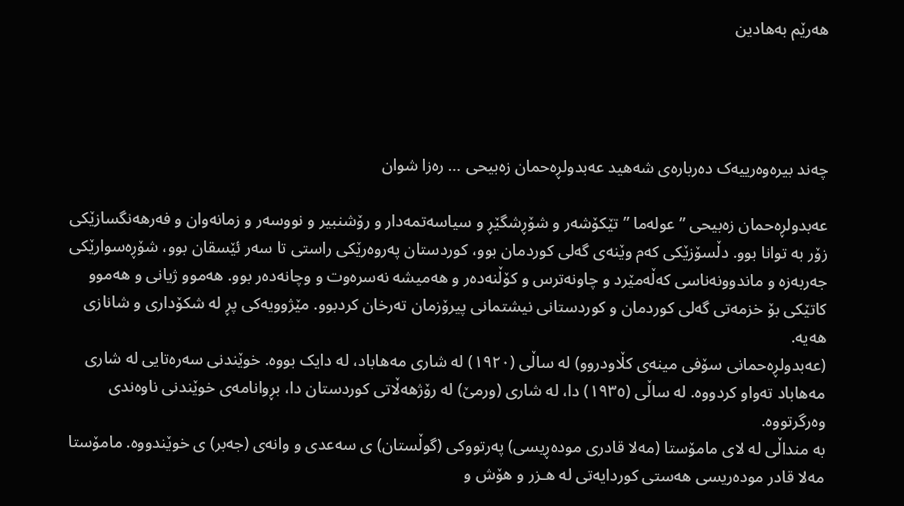هەرێم بەهادین




چەند بیرەوەرییەک دەربارەی شەهید عەبدولڕەحمان زەبیحی … رەزا شوان

عەبدولڕەحمان زەبیحی ” عولەما ” تێکۆشەر و شۆڕشگێڕ و سیاسەتمەدار و رۆشنبیر و نووسەر و زمانەوان و فەرهەنگسازێکی زۆر بە توانا بوو. دڵسۆزێکی کەم وێنەی گەلی کوردمان بوو، کوردستان پەروەرێکی راستی تا سەر ئێسقان بوو، شۆڕەسوارێکی جەربەزە و ماندوونەناسی کەڵەمێرد و چاونەترس و کۆڵنەدەر و هەمیشە نەسرەوت و وچانەدەر بوو. هەموو ژیانی و هەموو کاتێکی بۆ خزمەتی گەلی کوردمان و کوردستانی نیشتمانی پیرۆزمان تەرخان کردبوو. مێژوویەکی پڕ لە شکۆداری و شانازی هەیە.
(عەبدولڕەحمانی سۆفی مینەی کڵاودروو) لە ساڵی (١٩٢٠) لە شاری مەهاباد، لە دایک بووە. خوێندنی سەرەتایی لە شاری مەهاباد تەواو کردووە. لە ساڵی (١٩٣٥) دا، لە شاری (ورمێ) لە رۆژهەڵاتی کوردستان دا، بڕوانامەی خوێندنی ناوەندی وەرگرتووە.
بە منداڵی لە لای مامۆستا (مه‌لا قادری موده‌ڕیسی) پەرتووکی (گوڵستان) ی سەعدی و وانەی (جه‌بر) ی خوێندووە. مامۆستا مەلا قادر مودەریسی هەستی کوردایەتی لە هـزر و هۆش و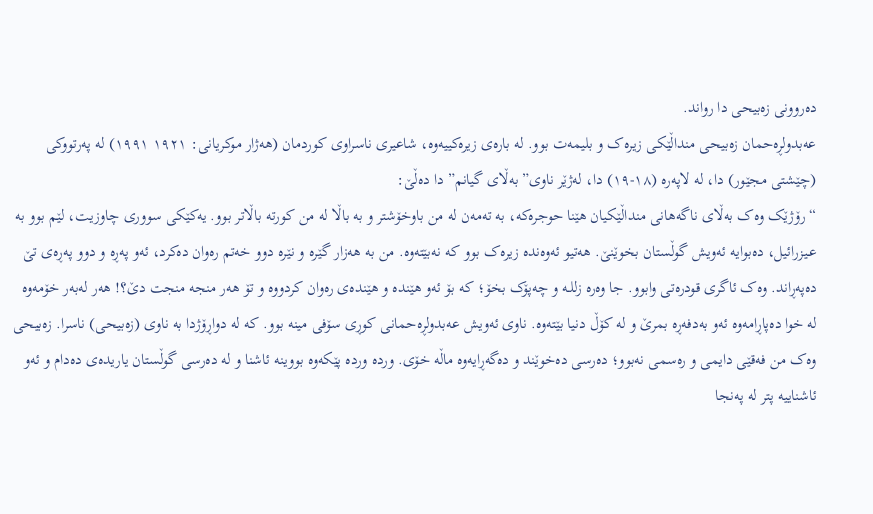دەروونی زەبیحی دا رواند.
عەبدولڕەحمان زەبیحی منداڵێکی زیرەک و بلیمەت بوو. لە بارەی زیرەکییەوە، شاعیری ناسراوی کوردمان (هه‌ژار موكریانی: ١٩٢١ ١٩٩١) لە پەرتووکی (چێشتی مجێور) دا، له‌ لاپه‌ره‌ (١٨-١٩) دا، لەژێر ناوی” بەڵای گیانم” دا دەڵێ:
“رۆژێک وەک بەڵای ناگەهانی منداڵێکیان هێنا حوجرەکە، بە تەمەن لە من باوخۆشتر و بە باڵا لە من کورتە باڵاتر بوو. یەکێکی سووری چاوزیت، لێم بوو بە عـیزرائیل، دەبوایە ئەویش گوڵستان بخوێنێ. هەتیو ئەوەندە زیرەک بوو کە نەبێتەوە. من بە هەزار گێرە و نێرە دوو خەتم رەوان دەکرد، ئەو پەڕە و دوو پەڕەی تێ دەپەڕاند. وەک ئاگری قودرەتی وابوو. جا وەرە زللـە و چەپۆک بخۆ؛ کە بۆ ئەو هێندە و هێندەی رەوان کردووە و تۆ هەر منجە منجت دێ؟! هەر لەبەر خۆمەوە لە خوا دەپاڕامەوە ئەو بەدفەڕە بمرێ و لە کۆڵ دنیا بێتەوە. ناوی ئەویش عەبدولڕەحمانی کوڕی سۆفی مینە بوو. کە لە دواڕۆژدا بە ناوی (زه‌بیحی) ناسرا. زەبیحی وەک من فەقێی دایمی و رەسمی نەبوو؛ دەرسی دەخوێند و دەگەڕایەوە ماڵە خۆی. وردە وردە پێکەوە بووینە ئاشنا و لە دەرسی گوڵستان یاریدەی دەدام و ئەو ئاشناییە پتر لە پەنجا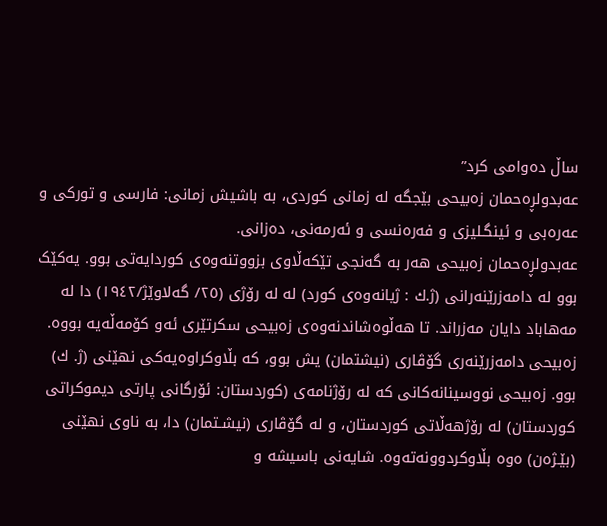ساڵ دەوامی کرد”
عەبدولڕەحمان زەبیحی بێجگە لە زمانی کوردی، بە باشیش زمانی: فارسی و تورکی و عەرەبی و ئینگـلیزی و فەرەنسی و ئەرمەنی، دەزانی.
عەبدولڕەحمان زەبیحی هەر بە گەنجی تێکەڵاوی بزووتنەوەی کوردایەتی بوو. یەکێک بوو لە دامەزرێنەرانی (ژ.ك : ژیانه‌وه‌ی كورد) له‌ لە رۆژی (٢٥/ گەلاوێژ/١٩٤٢) دا لە مەهاباد دایان مەزراند. تا هەڵوەشاندنەوەی زەبیحی سکرتێری ئەو کۆمەڵەیە بووە.
زەبیحی دامەزرێنەری گۆڤاری (نیشتمان) یش بوو، کە بڵاوکراوەیەکی نهێنی (ژ. ك) بوو. زەبیحی نووسینانەکانی کە لە رۆژنامەی (کوردستان: ئۆرگانی پارتی دیموکراتی کوردستان) لە رۆژهەڵاتی کوردستان، و لە گۆڤاری (نیشـتمان) دا، بە ناوی نهێنی (بێـژه‌ن) ەوە بڵاوکردوونەتەوە. شایەنی باسیشە و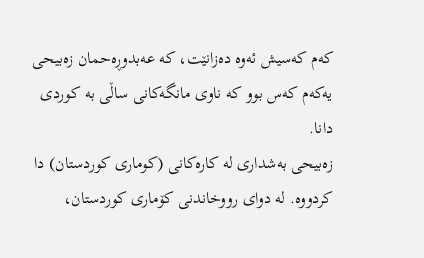کەم کەسیش ئەوە دەزانێت، کە عەبدوڕەحمان زەبیحی یەکەم کەس بوو کە ناوی مانگەکانی ساڵی بە کوردی دانا.
زەبیحی بەشداری لە کارەکانی (كوماری كوردستان) دا کردووە. لە دوای رووخاندنی کۆماری کوردستان،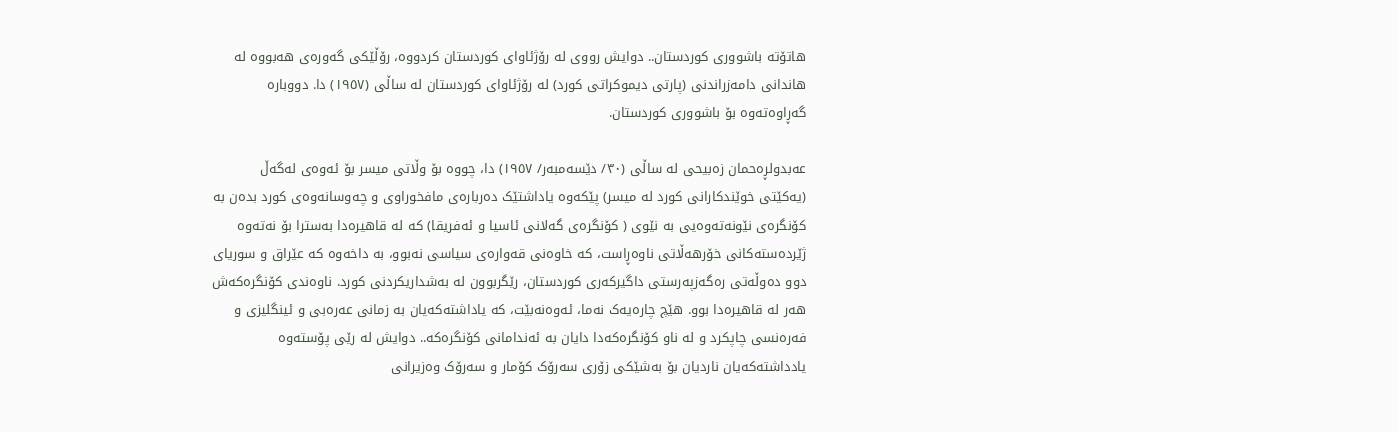هاتۆتە باشووری کوردستان.. دوایش رووی لە رۆژئاوای کوردستان کردووە، رۆڵێکی گەورەی هەبووە لە هاندانی دامەزراندنی (پارتی دیموكراتی كورد) له‌ رۆژئاوای کوردستان لە ساڵی (١٩٥٧) دا. دووبارە گەڕاوەتەوە بۆ باشووری کوردستان.

عەبدولڕەحمان زەبیحی لە ساڵی (٣٠/ دێسەمبەر/ ١٩٥٧) دا، چووە بۆ وڵاتی میسر بۆ ئەوەی لەگەڵ (یه‌كێتی خوێندكارانی كورد لە میسر) پێکەوە یاداشتێک دەربارەی مافخوراوی و چەوسانەوەی کورد بدەن بە کۆنگرەی نێونەتەوەیی بە نێوی ( كۆنگره‌ی گه‌لانی ئاسیا و ئه‌فریقا) کە لە قاهیرەدا بەسترا بۆ نەتەوە ژێردەستەکانی خۆرهەڵاتی ناوەڕاست، کە خاوەنی قەوارەی سیاسی نەبوو، بە داخەوە کە عێراق و سوریای دوو دەوڵەتی رەگەزپەرستی داگیرکەری کوردستان، رێگربوون لە بەشداریکردنی کورد. ناوەندی کۆنگرەكەش هەر لە قاهیرەدا بوو. هێچ چارەیەک نەما، ئەوەنەبێت، کە یاداشتەکەیان بە زمانی عەرەبی و ئینگلیزی و فەرەنسی چاپکرد و لە ناو کۆنگرەکەدا دایان بە ئەندامانی کۆنگرەکە.. دوایش لە رێی پۆستەوە یادداشتەکەیان ناردیان بۆ بەشێکی زۆری سەرۆک کۆمار و سەرۆک وەزیرانی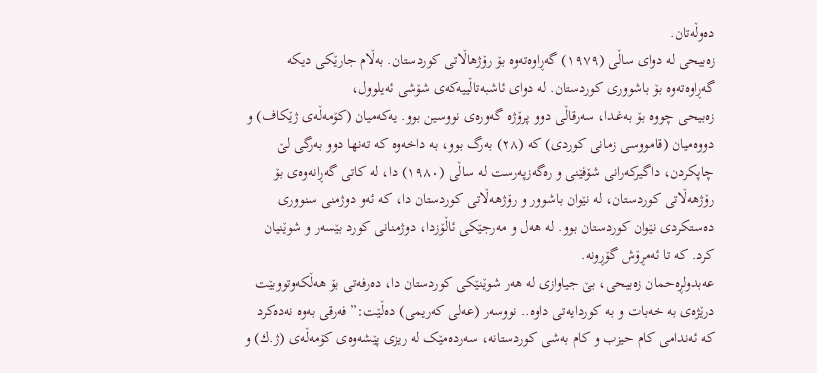دەوڵەتان.
زەبیحی لە دوای ساڵی (١٩٧٩) گەڕاوەتەوە بۆ رۆژهاڵاتی کوردستان. بەڵام جارێکی دیکە گەڕاوەتەوە بۆ باشووری کوردستان. لە دوای ئاشبەتاڵییەکەی شۆشی ئەیلوول،
زەبیحی چووە بۆ بەغـدا، سەرقاڵی دوو پرۆژە گەورەی نووسین بوو. یەکەمیان (کۆمەڵەی ژێکاف) و دووەمیان (قامووسی زمانی كوردی) کە (٢٨) بەرگ بوو، بە داخەوە کە تەنها دوو بەرگی لێ چاپکردن، داگیرکەرانی شۆفێنی و رەگەزپەرست لە ساڵی (١٩٨٠) دا، لە کاتی گەڕانەوەی بۆ رۆژهەڵاتی کوردستان، لە نێوان باشوور و رۆژهەڵاتی کوردستان دا، کە ئەو دوژمنی سنووری دەستکردی نێوان کوردستان بوو. لە هەل و مەرجێکی ئاڵۆزدا، دوژمنانی کورد بێسەر و شوێنیان کرد. کە تا ئەمڕۆش گۆڕونە.
عەبدولڕەحمان زەبیحی، بێ جیاوازی لە هەر شوێنێکی کوردستان دا، دەرفەتی بۆ هەڵکەوتووبێت درێژەی بە خەبات و بە کوردایەتی داوە.. نووسەر (عه‌لی كه‌ریمی) دەڵێت:” فەرقی بەوە نەدەکرد کە ئەندامی کام حیزب و کام بەشی کوردستانە، سەردەمێک لە ریزی پێشەوەی کۆمەڵەی (ژ.ك) و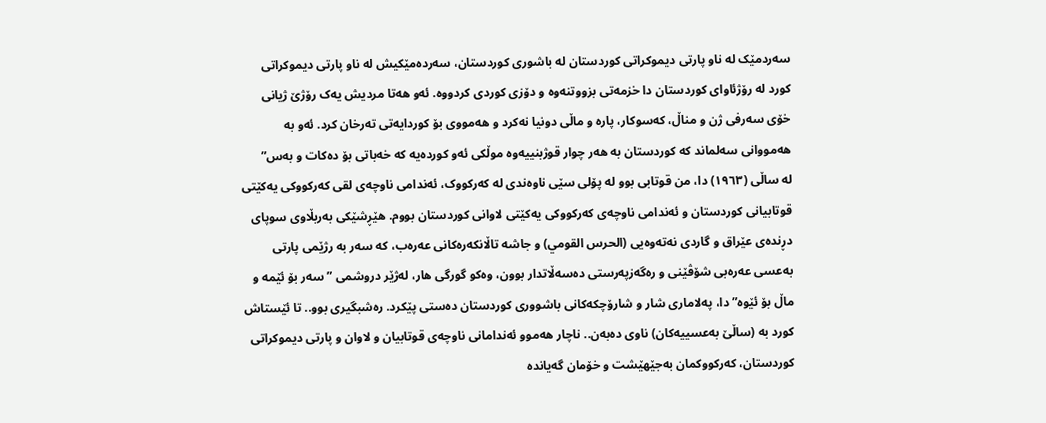سەردمێک لە ناو پارتی دیموکراتی کوردستان لە باشوری کوردستان، سەردەمێکیش لە ناو پارتی دیموکراتی کورد لە رۆژئاوای کوردستان دا خزمەتی بزووتنەوە و دۆزی کوردی کردووە. ئەو هەتا مردیش یەک رۆژێ ژیانی خۆی سەرفی ژن و مناڵ، کەسوکار، پارە و ماڵی دونیا نەکرد و هەمووی بۆ کوردایەتی تەرخان کرد. ئەو بە هەمووانی سەلماند کە کوردستان بە هەر چوار قوژبنییەوە موڵکی ئەو کوردەیە کە خەباتی بۆ دەکات و بەس”
لە ساڵی (١٩٦٣) دا، من قوتابی بوو لە پۆلی سێی ناوەندی لە کەرکووک، ئەندامی ناوچەی لقی کەرکووکی یەکێتی قوتابیانی کوردستان و ئەندامی ناوچەی کەرکووکی یەکێتی لاوانی کوردستان بووم. هێڕشێکی بەربڵاوی سوپای دڕندەی عێراق و گاردی نەتەوەیی (الحرس القومي) و جاشە تاڵانکەرەکانی عەرەب، کە سەر بە رژێمی پارتی بەعسی عەرەبی شۆڤێنی و رەگەزپەرستی دەسەڵاتدار بوون، وەکو گورگی هار، لەژێر دروشمی ” سەر بۆ ئێمە و ماڵ بۆ ئێوە”دا، پەلاماری شار و شارۆچکەکانی باشووری کوردستان دەستی پێکرد. رەشبگیری بوو.. تا ئێستاش کورد بە (ساڵێ بەعسییەکان) ناوی دەبەن.. ناچار هەموو ئەندامانی ناوچەی قوتابیان و لاوان و پارتی دیموکراتی کوردستان، کەرکووکمان بەجێهێشت و خۆمان گەیاندە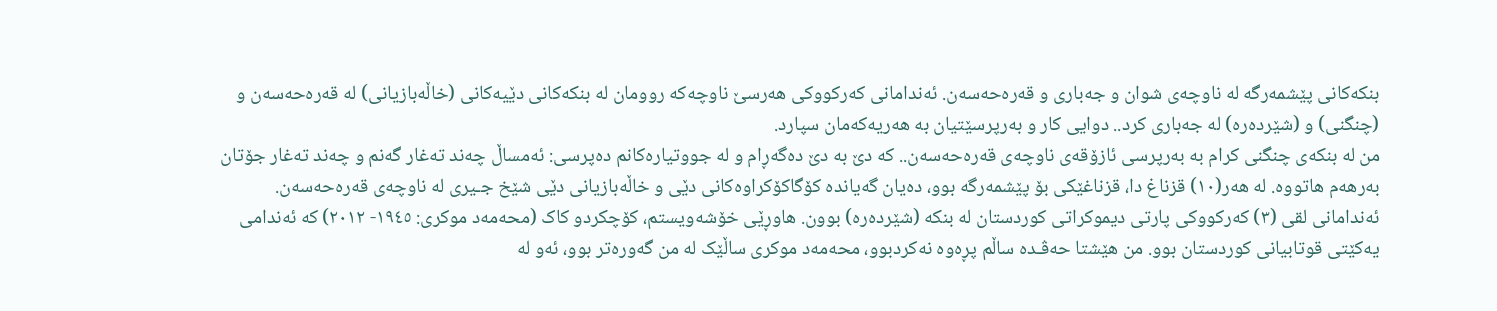بنکەکانی پێشمەرگە لە ناوچەی شوان و جەباری و قەرەحەسەن. ئەندامانی کەرکووکی هەرسێ ناوچەکە روومان لە بنکەکانی دێیەکانی (خاڵەبازیانی) لە قەرەحەسەن و (چنگنی) و (شێرده‌ره‌) لە جەباری کرد.. دوایی کار و بەرپرسێتیان بە هەریەکەمان سپارد.
من لە بنکەی چنگنی کرام بە بەرپرسی ئازۆقەی ناوچەی قەرەحەسەن.. کە دێ بە دێ دەگەڕام و لە جووتیارەکانم دەپرسی: ئەمساڵ چەند تەغار گەنم و چەند تەغار جۆتان بەرهەم هاتووە. لە هەر(١٠) قزناغ دا، قزناغێکی بۆ پێشمەرگە بوو، دەیان گەیاندە کۆگاکۆکراوەکانی دێی و خاڵەبازیانی دێی شێخ جـیری لە ناوچەی قەرەحەسەن.
ئەندامانی لقی (٣) کەرکووکی پارتی دیموکراتی کوردستان لە بنکە (شێردەرە) بوون. هاوڕێی خۆشەویستم، کۆچکردو کاک (محەمەد موکری: ١٩٤٥- ٢٠١٢) کە ئەندامی یەکێتی قوتابیانی کوردستان بوو. من هێشتا حەڤـدە ساڵم پڕەوە نەکردبوو، محەمەد موکری ساڵێک لە من گەورەتر بوو، ئەو لە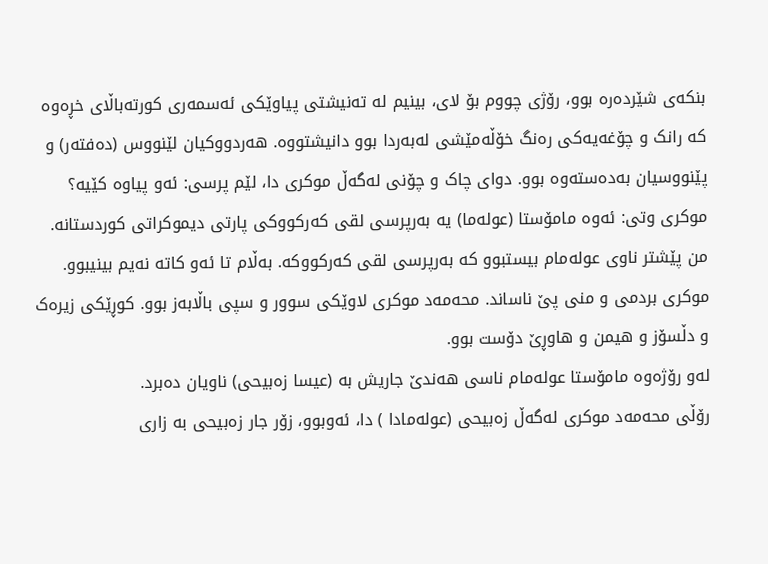بنکەی شێردەرە بوو، رۆژی چووم بۆ لای، بینیم لە تەنیشتی پیاوێکی ئەسمەری کورتەباڵای خڕەوە کە رانک و چۆغەیەکی رەنگ خۆڵەمێشی لەبەردا بوو دانیشتووە. هەردووکیان لێنووس (ده‌فته‌ر) و پێنووسیان بەدەستەوە بوو. دوای چاک و چۆنی لەگەڵ موکری دا، لێم پرسی: ئەو پیاوە کێیە؟ موکری وتی: ئەوە مامۆستا (عولەما) یە بەرپرسی لقی کەرکووکی پارتی دیموکراتی کوردستانە. من پێشتر ناوی عولەمام بیستبوو کە بەرپرسی لقی کەرکووکە. بەڵام تا ئەو کاتە نەیم بینیبوو. موکری بردمی و منی پێ ناساند. محەمەد موکری لاوێکی سوور و سپی باڵابەز بوو. کوڕێکی زیرەک و دڵسۆز و هیمن و هاوڕێ دۆست بوو.
لەو رۆژەوە مامۆستا عولەمام ناسی هەندێ جاریش بە (عیسا زه‌بیحی) ناویان دەبرد.
رۆڵی محەمەد موکری لەگەڵ زەبیحی (عوله‌مادا ) دا، ئەوبوو، زۆر جار زه‌بیحی بە زاری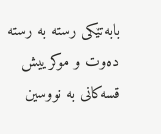بابەتێکی رستە بە رستە دەوت و موکرییش قسەکانی بە نووسین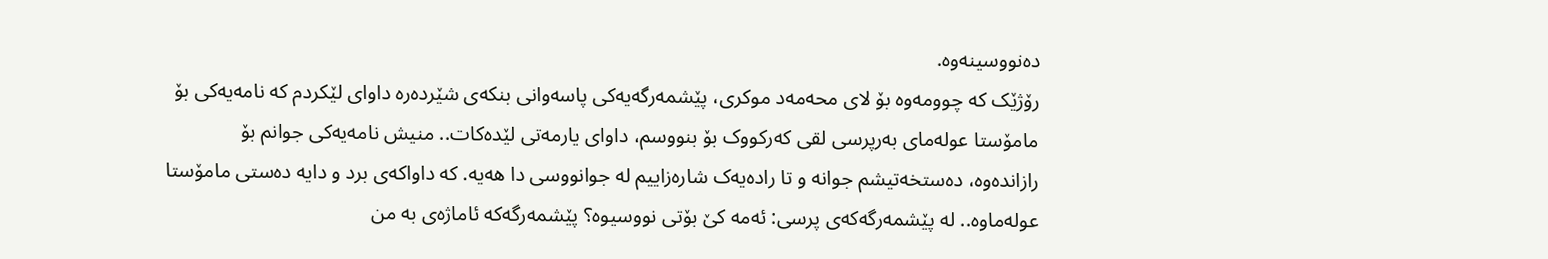دەنووسینەوە.
رۆژێک کە چوومەوە بۆ لای محەمەد موکری، پێشمەرگەیەکی پاسەوانی بنکەی شێردەرە داوای لێکردم کە نامەیەکی بۆ مامۆستا عولەمای بەرپرسی لقی کەرکووک بۆ بنووسم، داوای یارمەتی لێدەکات.. منیش نامەیەکی جوانم بۆ رازاندەوە، دەستخەتیشم جوانە و تا رادەیەک شارەزاییم لە جوانووسی دا هەیە. کە داواکەی برد و دایە دەستی مامۆستا عولەماوە.. لە پێشمەرگەکەی پرسی: ئەمە کێ بۆتی نووسیوە؟ پێشمەرگەکە ئاماژەی بە من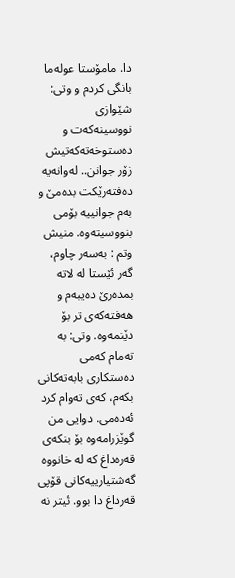دا. مامۆستا عولەما بانگی کردم و وتی: شێوازی نووسینەکەت و دەستوخەتەکەتیش زۆر جوانن.. لەوانەیە دەفتەرێکت بدەمێ و بەم جوانییە بۆمی بنووسیتەوە. منیش وتم : بەسەر چاوم، گەر ئێستا لە لاتە بمدەرێ دەیبەم و هەفتەکەی تر بۆ دێنمەوە. وتی: بە تەمام کەمی دەستکاری بابەتەکانی بکەم، کەی تەوام کرد ئەدەمی. دوایی من گوێزرامەوە بۆ بنکەی قەرەداغ کە لە خانووە گەشتیارییەکانی قۆپی قەرداغ دا بوو. ئیتر نە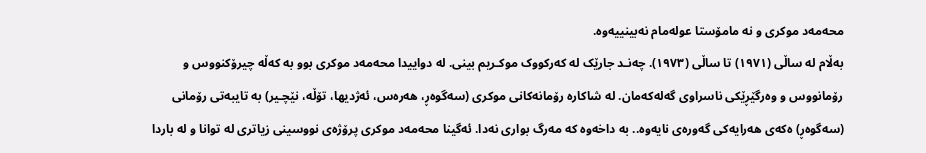محەمەد موکری و نە مامۆستا عولەمام نەبینییەوە.
بەڵام لە ساڵی (١٩٧١) تا ساڵی (١٩٧٣). چەنـد جارێک لە کەرکووک موکـریم بینی. لە دواییدا محەمەد موکری بوو بە کەڵە چیرۆکنووس و رۆمانووس و وەرگێڕێکی ناسراوی گەلەکەمان. لە شاکارە رۆمانەکانی موکری (سه‌گوه‌ڕ، هه‌ره‌س، ئه‌ژدیها، تۆڵە، نێچـیر) بە تایبەتی رۆمانی (سەگوەڕ) ەکەی هەرایەکی گەورەی نایەوە.. بە داخەوە کە مەرگ بواری نەدا. ئەگینا محەمەد موکری پرۆژەی نووسینی زیاتری لە توانا و لە باردا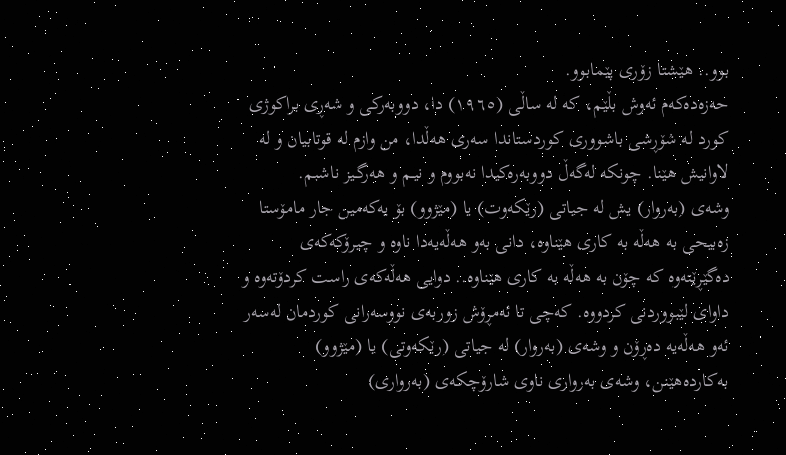بوو.. هێشتا زۆری پێمابوو.
حەزەدەکەم ئەوش بڵێم، کە لە ساڵی (١٩٦٥) دا، دووبەرکی و شەڕی براکوژی کورد لە شۆڕشی باشووری کوردستاندا سەری هەڵدا، من وازم لە قوتابیان و لە لاوانیش هێنا. چونکە لەگەڵ دووبەرەکیدا نەبووم و نیـم و هەرگـیز ناشبم.
وشەی (به‌روار) یش لە جیاتی (رێكه‌وت) یا (مێژوو) بۆ یەکەمین جار مامۆستا زەبیحی بە هەڵە بە کاری هێناوە، دانی بەو هەڵەیەدا ناوە و چیرۆکەکەی دەگێڕێتەوە کە چۆن بە هەڵە بە کاری هێناوە.. دوایی هەڵەکەی راست کردۆتەوە و داوای لێبووردنی کردووە. کەچی تا ئەمڕۆش زوربه‌ی نووسەرانی کوردمان لەسەر ئەو هەڵەیە دەڕۆن و وشەی (بەروار) لە جیاتی (رێکەوتی) یا (مێژوو) به‌كارده‌هێنن، وشەی بەرواری ناوی شارۆچکەی (به‌رواری)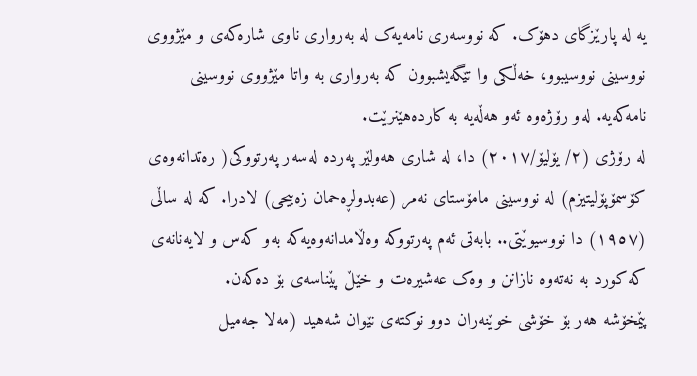یە لە پارێزگای دهۆک. کە نووسەری نامەیەک لە بەرواری ناوی شارەکەی و مێژووی نووسینی نووسیبوو، خەڵکی وا تێگەیشبوون کە بەرواری به‌ واتا مێژووی نووسینی نامەکەیە. لەو رۆژەوە ئەو هەڵەیە بە کاردەهێنرێت.
لە رۆژی (٢/ یۆلیۆ/٢٠١٧) دا، لە شاری هەولێر پەردە لەسەر پەرتووکی( ره‌تدانه‌وه‌ی کۆسمۆپۆلیتیزم) لە نووسینی مامۆستای نەمر (عەبدولڕەحمان زەبیحی) لادرا. کە لە ساڵی (١٩٥٧) دا نووسیوێتی.. بابەتی ئەم پەرتووکە وەڵامدانەوەیەکە بەو کەس و لایەنانەی کە کورد بە نەتەوە نازانن و وەک عەشیرەت و خێڵ پێناسەی بۆ دەکەن.
پێمخۆشە هەر بۆ خۆشی خوێنەران دوو نوکتەی نێوان شەهید (مه‌لا جەمیل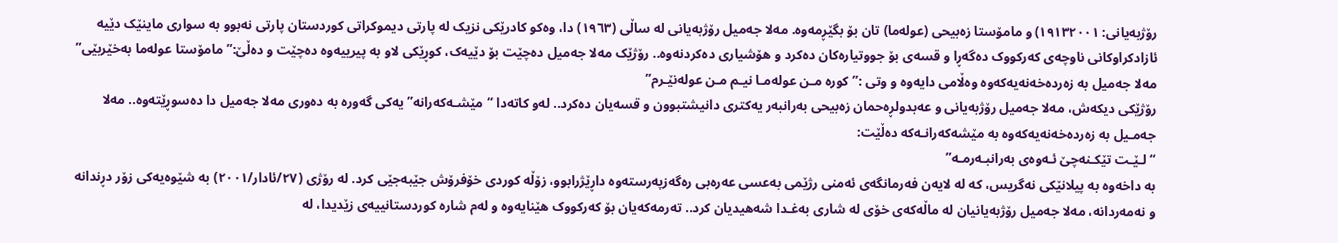رۆژبەیانی: ١٩١٣٢٠٠١) و مامۆستا زەبیحی (عولەما) تان بۆ بگێڕمەوە. مەلا جەمیل رۆژبەیانی لە ساڵی (١٩٦٣) دا، وەکو کادرێکی نزیک لە پارتی دیموکراتی کوردستان پارتی نەبوو بە سواری ماینێک دێیە ئازادکراوکانی ناوچەی کەرکووک دەگەڕا و قسەی بۆ جووتیارەکان دەکرد و هۆشیاری دەکردنەوە.. رۆژێک مەلا جەمیل دەچێت بۆ دێیەک، کوڕێکی لاو بە پیرییەوە دەچێت و دەڵێ:”مامۆستا عولەما بەخێربێی” مەلا جەمیل بە زەردەخەنەیەکەوە وەڵامی دایەوە و وتی :”کورە مـن عولەمـا نیـم مـن عولەنێـرم”
رۆژێکی دیکەش، مەلا جەمیل رۆژبەیانی و عەبدولڕەحمان زەبیحی بەرانبەر یەکتری دانیشتبوون و قسەیان دەکرد.. لەو کاتەدا “مێشـەکەرانە” یەکی گەورە بە دەوری مەلا جەمیل دا دەسوڕێتەوە.. مەلا جەمـیل بە زەردەخەنەیەکەوە بە مێشەکەرانـەکە دەڵێت:
“لـێـت تێکـنەچێ ئـەوەی بەرانبـەرمـە”
بە داخەوە بە پیلانێکی نەگریس، کە لە لایەن فەرمانگەی ئەمنی رژێمی بەعسی عەرەبی رەگەزپەرستەوە داڕێژرابوو، زۆڵە کوردی خۆفرۆش جێبەجێی کرد. لە رۆژی (٢٧/ئادار/٢٠٠١) بە شێوەیەکی زۆر دڕندانە و نەمەردانە، مەلا جەمیل رۆژبەیانیان لە ماڵەکەی خۆی لە شاری بەغـدا شەهیدیان کرد.. تەرمەکەیان بۆ کەرکووک هێنایەوە و لەم شارە کوردستانییەی زێدیدا، لە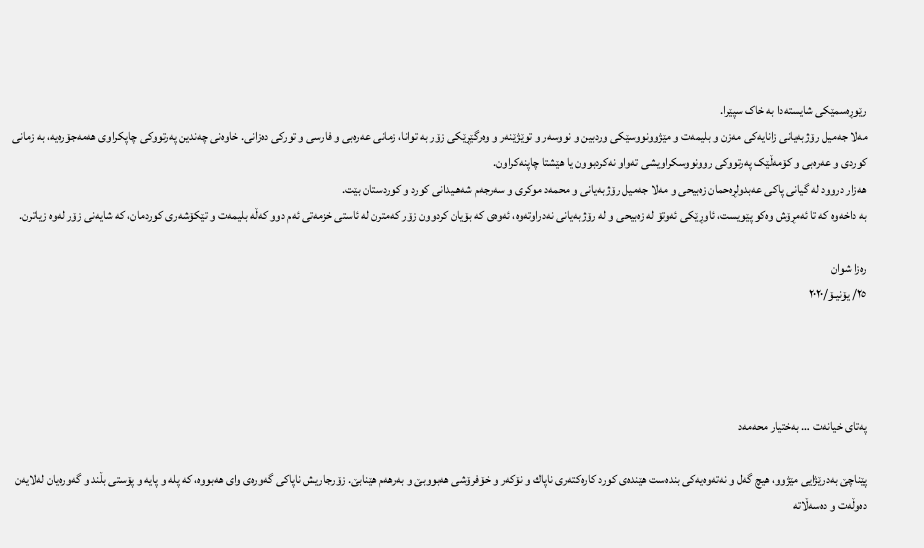رێوڕەسمێکی شایستەدا بە خاک سپێرا.
مەلا جەمیل رۆژبەیانی زانایەکی مەزن و بلیمەت و مێژوونووسێکی وردبین و نووسەر و توێژێنەر و وەرگێڕێکی زۆر بە توانا، زمانی عەرەبی و فارسی و تورکی دەزانی. خاوەنی چەندین پەرتووکی چاپکراوی هەمەجۆرەیە، بە زمانی کوردی و عەرەبی و کۆمەڵێک پەرتووکی روونووسکراویشی تەواو نەکردبوون یا هێشتا چاپنەکراون.
هەزار دروود لە گیانی پاکی عەبدولڕەحمان زەبیحی و مەلا جەمیل رۆژبەیانی و محمەد موکری و سەرجەم شەهـیدانی کورد و کوردستان بێت.
بە داخەوە کە تا ئەمڕۆش وەکو پێویست، ئاوڕێکی ئەوتۆ لە زەبیحی و لە رۆژبەیانی نەدراوتەوە، ئەوەی کە بۆیان کردوون زۆر کەمترن لە ئاستی خزمەتی ئەم دوو کەڵە بلیمەت و تێکۆشەری کوردمان، کە شایەنی زۆر لەوە زیاترن.

رەزا شوان
٢٥/ یۆنیـۆ/٢٠٢٠




په‌تای خیانه‌ت … به‌ختیار محه‌مه‌د

پێناچێ به‌درێژایی مێژوو، هیچ گه‌ل و نه‌ته‌وه‌یه‌كی بنده‌ست هێنده‌ی كورد كاره‌كته‌ری ناپاك و نۆكه‌ر و خۆفرۆشی هه‌بووبێ و به‌رهه‌م هێنابێ. زۆرجاریش ناپاكی گه‌وره‌ی‌ وای هه‌بووه‌، كه‌ پله‌ و پایه‌ و پۆستی بڵند و گه‌وره‌یان له‌لایه‌ن ده‌وڵه‌ت و ده‌سه‌ڵاته‌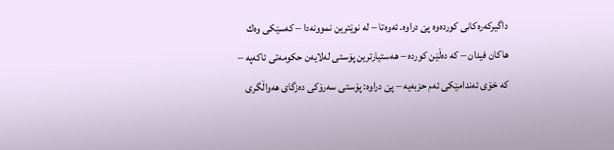داگیركه‌ره‌كانی كورده‌وه‌ پێ دراوه‌. ئه‌وه‌تا – له‌ نوێترین نموونه‌دا – كه‌سێكی وه‌ك هاكان فیدان – كه‌ ده‌ڵێن كورده‌ – هه‌ستیارترین پۆستی له‌لایه‌ن حكومه‌تی ئاكه‌په‌ – كه‌ خۆی ئه‌ندامێكی ئه‌م حزبه‌یه‌ – پێ دراوه‌: پۆستی سه‌رۆكی ده‌زگای هه‌واڵگری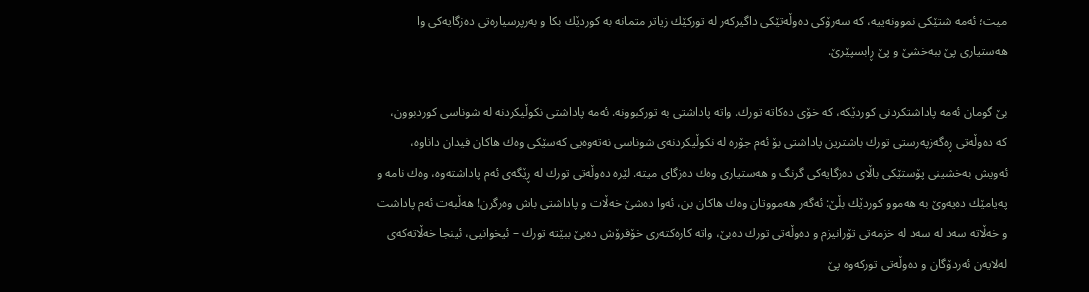میت؛ ئه‌مه‌ شتێكی نموونه‌ییه‌، كه‌ سه‌رۆكی ده‌وڵه‌تێكی داگیركه‌ر له‌ توركێك زیاتر متمانه‌ به‌ كوردێك بكا و به‌رپرسیاره‌تی ده‌زگایه‌كی وا هه‌ستیاری پێ ببه‌خشێ و پێ ڕابسپێرێ.

بێ گومان ئه‌مه‌ پاداشتكردنی كوردێكه‌، كه‌ خۆی ده‌كاته‌ تورك. واته‌ پاداشتی به‌ توركبوونه‌. ئه‌مه‌ پاداشتی نكوڵیكردنه‌ له‌ شوناسی كوردبوون، كه‌ ده‌وڵه‌تی‌ ڕه‌گه‌زپه‌رستی تورك باشترین پاداشتی بۆ ئه‌م جۆره‌ له‌ نكوڵیكردنه‌ی‌ شوناسی نه‌ته‌وه‌یی كه‌سێكی وه‌ك هاكان فیدان داناوه‌، ئه‌ویش به‌خشینی پۆستێكی باڵای ده‌زگایه‌كی گرنگ و هه‌ستیاری وه‌ك ده‌زگای میته‌‌. لێره‌ ده‌وڵه‌تی تورك له ‌ڕێگه‌ی ئه‌م پاداشته‌وه‌، وه‌ك نامه‌ و په‌یامێك ده‌یه‌وێ به‌ هه‌موو كوردێك بڵێ: ئه‌گه‌ر هه‌مووتان وه‌ك هاكان بن، ئه‌وا ده‌شێ خه‌ڵات و پاداشتی باش وه‌رگرن! هه‌ڵبه‌ت ئه‌م پاداشت و خه‌ڵاته‌ سه‌د له‌ سه‌د له‌ خزمه‌تی تۆرانیزم و ده‌وڵه‌تی تورك ده‌بێ، واته‌ كاره‌كته‌ری خۆفرۆش ده‌بێ ببێته‌ تورك – ئیخوانیی، ئینجا خه‌ڵاته‌كه‌ی له‌لایه‌ن ئه‌ردۆگان و ده‌وڵه‌تی توركه‌وه‌ پێ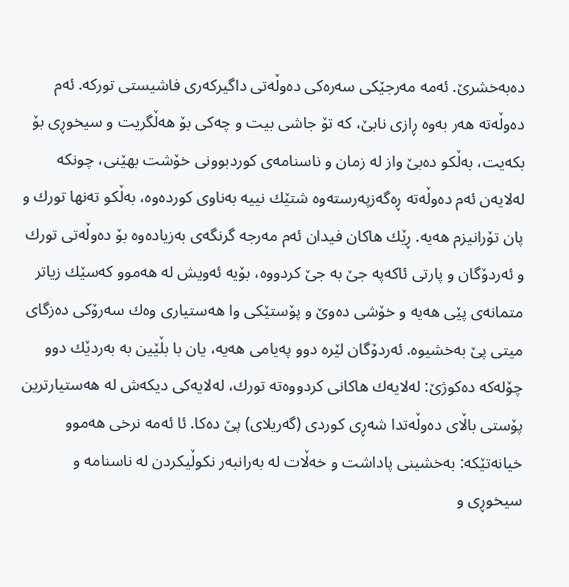ده‌به‌خشرێ. ئه‌مه‌ مه‌رجێكی سه‌ره‌كی ده‌وڵه‌تی داگیركه‌ری فاشیستی توركه‌. ئه‌م ده‌وڵه‌ته‌ هه‌ر به‌وه‌ ڕازی نابێ، كه‌ تۆ جاشی بیت و چه‌كی بۆ هه‌ڵگریت و سیخوڕی بۆ بكه‌یت، به‌ڵكو ده‌بێ واز له‌ زمان و ناسنامه‌ی كوردبوونی خۆشت بهێنی، چونكه‌ له‌لایه‌ن ئه‌م ده‌وڵه‌ته‌ ڕه‌گه‌زپه‌رسته‌وه‌ شتێك نییه‌ به‌ناوی كورده‌وه‌، به‌ڵكو ته‌نها تورك و پان تۆرانیزم هه‌یه‌. ڕێك هاكان فیدان ئه‌م مه‌رجه‌ گرنگه‌ی به‌زیاده‌وه‌ بۆ ده‌وڵه‌تی تورك و ئه‌ردۆگان و پارتی ئاكه‌په‌ جێ به‌ جێ كردووه‌، بۆیه‌ ئه‌ویش له‌ هه‌موو كه‌سێك زیاتر متمانه‌ی پێی هه‌یه‌ و خۆشی ده‌وێ و پۆستێكی وا هه‌ستیاری وه‌ك سه‌رۆكی ده‌زگای میتی پێ به‌خشیوه‌. ئه‌ردۆگان لێره‌ دوو په‌یامی هه‌یه‌، یان با بڵێین به‌ به‌ردێك دوو چۆله‌كه‌ ده‌كوژێ: له‌لایه‌ك هاكانی كردووه‌ته‌ تورك، له‌لایه‌كی دیكه‌ش له‌ هه‌ستیارترین پۆستی باڵای ده‌وڵه‌تدا شه‌ڕی كوردی (گه‌ریلای) پێ ده‌كا. ئا ئه‌مه‌ نرخی هه‌موو خیانه‌تێكه‌: به‌خشینی پاداشت و خه‌ڵات له‌ به‌رانبه‌ر نكوڵیكردن له‌ ناسنامه‌ و سیخوڕی و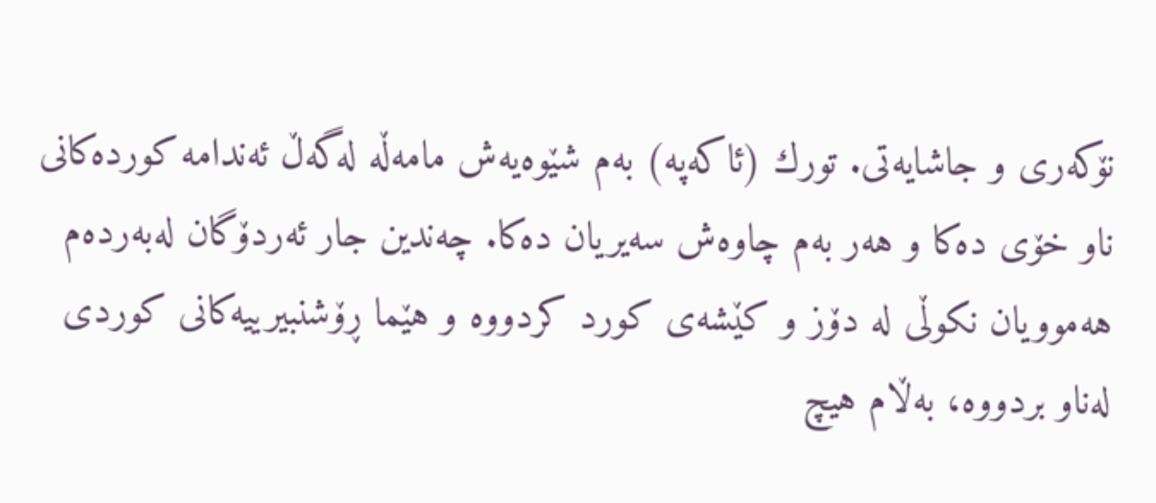نۆكه‌ری و جاشایه‌تی. تورك (ئاكه‌په‌) به‌م شێوه‌یه‌ش مامه‌ڵه‌ له‌گه‌ڵ ئه‌ندامه‌ كورده‌كانی ناو خۆی ده‌كا و هه‌ر به‌م چاوه‌ش‌ سه‌یریان ده‌كا. چه‌ندین جار ئه‌ردۆگان له‌به‌رده‌م هه‌موویان نكوڵی له‌ دۆز و كێشه‌ی كورد كردووه‌ و هێما ڕۆشنبیرییه‌كانی كوردی له‌ناو بردووه‌، به‌ڵام هیچ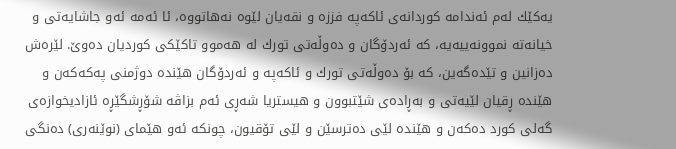یه‌كێك له‌م ئه‌ندامه‌ كوردانه‌ی ئاكه‌په فززه‌ و‌ نقه‌یان لێوه‌ نه‌هاتووه‌، ئا ئه‌مه‌ ئه‌و جاشایه‌تی و خیانه‌ته‌ نموونه‌ییه‌یه‌، كه‌ ئه‌ردۆگان و ده‌وڵه‌تی تورك له‌ هه‌موو تاكێكی كوردیان ده‌وێ. لێره‌ش ده‌زانین و تێده‌گه‌ین، كه‌ بۆ ده‌وڵه‌تی تورك و ئاكه‌په‌ و ئه‌ردۆگان هێنده‌ دوژمنی په‌كه‌كه‌ن و هێنده‌ ڕقیان لێیه‌تی و به‌ڕاده‌ی شێتبوون و هیستریا شه‌ڕی ئه‌م بزاڤه‌ شۆڕشگێڕه‌ ئازادیخوازه‌ی گه‌لی كورد ده‌كه‌ن و هێنده‌ لێی ده‌ترسێن و لێی تۆقیون، چونكه‌ ئه‌و هێمای (نوێنه‌ری) ده‌نگی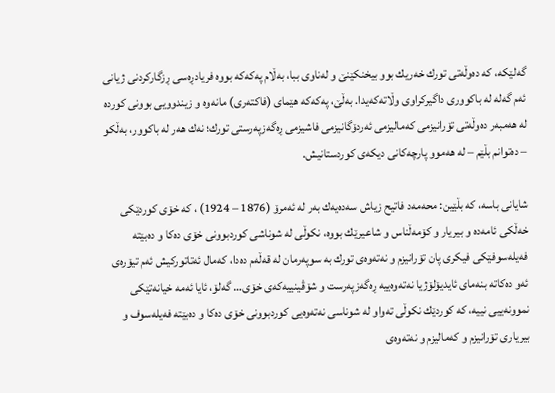گه‌لێكه‌، كه‌ ده‌وڵه‌تی تورك خه‌ریك بوو بیخنكێنێ و له‌ناوی ببا، به‌ڵام په‌كه‌كه‌ بووه‌ فریادڕه‌سی ڕزگاركردنی ژیانی ئه‌م گه‌له له‌ باكووری داگیركراوی وڵاته‌كه‌یدا‌. به‌ڵێ، په‌كه‌كه‌ هێمای (فاكته‌ری) مانه‌وه‌ و زیندوویی بوونی كورده‌ له‌ هه‌مبه‌ر ده‌وڵه‌تی تۆرانیزمی كه‌مالیزمی ئه‌ردۆگانیزمی فاشیزمی ڕه‌گه‌زپه‌رستی تورك؛ نه‌ك هه‌ر له‌ باكوور، به‌ڵكو – ده‌توانم بڵێم – له‌ هه‌موو پارچه‌كانی دیكه‌ی كوردستانیش.

شایانی باسه، كه‌‌ بڵێین: محه‌مه‌د فاتیح زیاش سه‌ده‌یه‌ك به‌ر له‌ ئه‌مرۆ (1876 – 1924) ، كه‌ خۆی كوردێكی خه‌ڵكی ئامه‌ده‌ و بیریار و كۆمه‌ڵناس و شاعیرێك بووه‌، نكوڵی له‌ شوناشی كوردبوونی خۆی ده‌كا و ده‌بێته‌ فه‌یله‌سوفێكی فیكری پان تۆرانیزم و نه‌ته‌وه‌ی تورك به‌ سوپه‌رمان له‌ قه‌ڵه‌م ده‌دا، كه‌مال ئه‌تاتوركیش ئه‌م تیۆره‌ی ئه‌و ده‌كاته‌ بنه‌مای ئایدیۆلۆژیا نه‌ته‌وه‌ییه‌ ڕه‌گه‌زپه‌رست و شۆڤینییه‌كه‌ی خۆی… گه‌لۆ، ئایا ئه‌مه‌ خیانه‌تێكی نموونه‌ییی نییه‌، كه‌ كوردێك نكوڵی ته‌واو له‌ شوناسی نه‌ته‌وه‌یی كوردبوونی خۆی ده‌كا و ده‌بێته‌ فه‌یله‌سوف و بیریاری تۆرانیزم و كه‌مالیزم و نه‌ته‌وه‌ی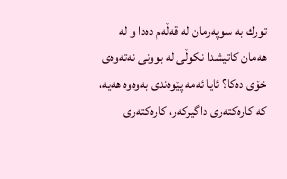تورك به‌ سوپه‌رمان له‌ قه‌ڵه‌م ده‌دا و له‌ هه‌مان كاتیشدا نكوڵی له‌ بوونی نه‌ته‌وه‌ی خۆی ده‌كا؟ ئایا ئه‌مه‌ پێوه‌ندی به‌وه‌وه‌ هه‌یه‌، كه‌ كاره‌كته‌ری داگیركه‌ر، كاره‌كته‌ری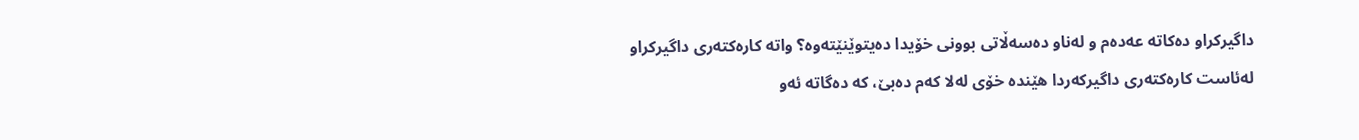داگیركراو ده‌كاته‌ عه‌ده‌م و له‌ناو ده‌سه‌ڵاتی بوونی خۆیدا ده‌یتوێنێته‌وه‌؟ واته‌ كاره‌كته‌ری داگیركراو له‌ئاست كاره‌كته‌ری داگیركه‌ردا هێنده‌ خۆی له‌لا كه‌م ده‌بێ، كه ده‌گاته‌ ئه‌و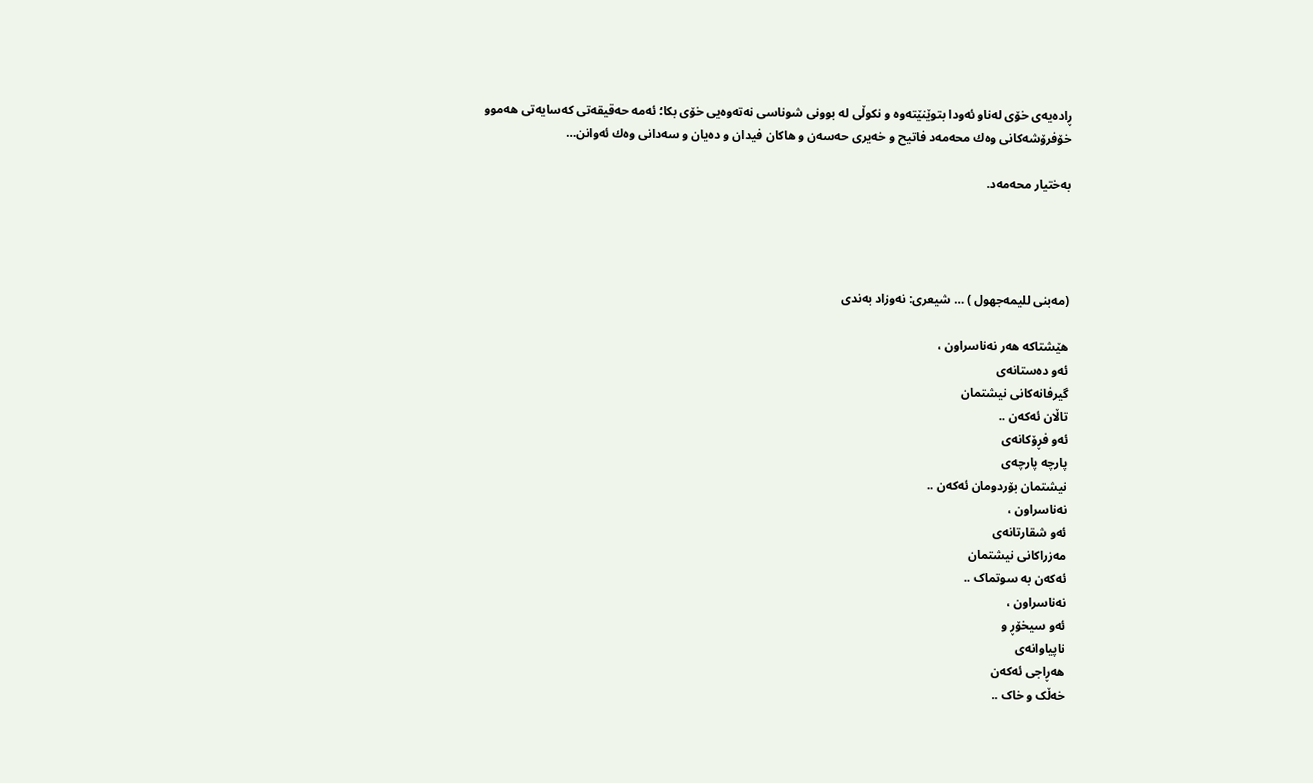ڕاده‌یه‌ی‌ خۆی له‌ناو ئه‌ودا بتوێنێته‌وه‌ و نكوڵی له‌ بوونی شوناسی نه‌ته‌وه‌یی خۆی بكا؛ ئه‌مه‌ حه‌قیقه‌تی كه‌سایه‌تی هه‌موو خۆفرۆشه‌كانی وه‌ك محه‌مه‌د فاتیح و خه‌یری حه‌سه‌ن و هاكان فیدان و ده‌یان و سه‌دانی وه‌ك ئه‌وانن…

به‌ختیار محه‌مه‌د.




(مەبنی للیمەجهول ) … شیعری: نەوزاد بەندی

هێشتاکە هەر نەناسراون ،
ئەو دەستانەی
گیرفانەکانی نیشتمان
تاڵان ئەکەن ..
ئەو فڕۆکانەی
پارچە پارچەی
نیشتمان بۆردومان ئەکەن ..
نەناسراون ،
ئەو شقارتانەی
مەزراکانی نیشتمان
ئەکەن بە سوتماک ..
نەناسراون ،
ئەو سیخۆڕ و
ناپیاوانەی
هەڕاجی ئەکەن
خەڵک و خاک ..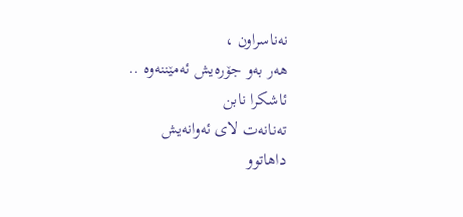نەناسراون ،
هەر بەو جۆرەیش ئەمێننەوە ..
ئاشکرا نابن
تەنانەت لای ئەوانەیش
داهاتوو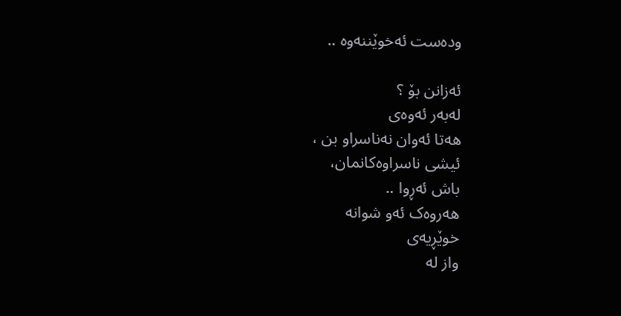ودەست ئەخوێننەوە ..

ئەزانن بۆ ؟
لەبەر ئەوەی
هەتا ئەوان نەناسراو بن ،
ئیشی ناسراوەکانمان،
باش ئەڕوا ..
هەروەک ئەو شوانە
خوێڕیەی
واز لە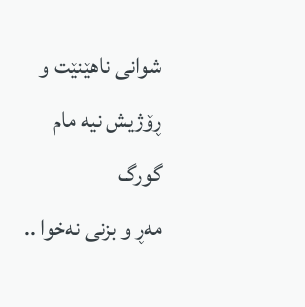شوانی ناهێنێت و
ڕۆژیش نیە مام گورگ
مەڕ و بزنی نەخوا ..